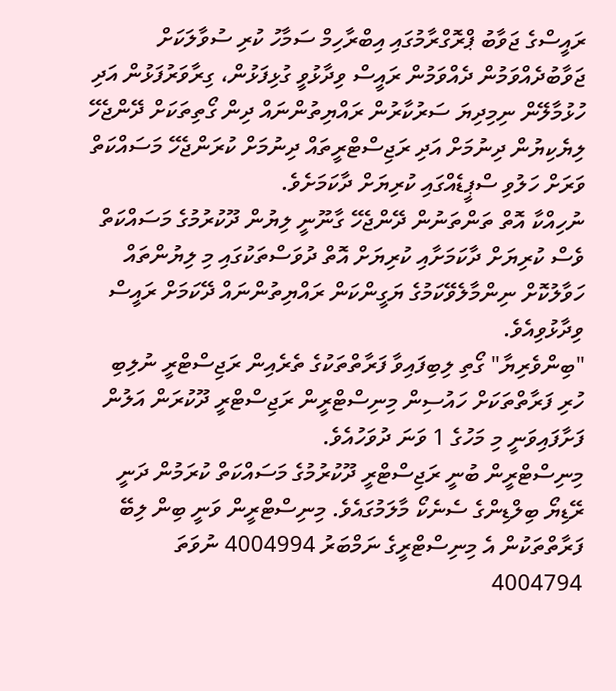ރައީސްގެ ޖަވާބު ޕްރޮގްރާމުގައި އިބްރާހިމް ސަމާހު ކުރި ސުވާލަކަށް ޖަވާބުދެއްވަމުން ދެއްވަމުން ރައީސް ވިދާޅުވީ ގުޅިފަޅުން، ގިރާވަރުފަޅުން އަދި ހުޅުމާލޭން ނިމިދިޔަ ސަރުކާރުން ރައްޔިތުންނައް ދިން ގޯތިތަކަށް ދޭންޖެހޭ ލިޔެކިޔުން ދިނުމަށް އަދި ރަޖިސްޓްރީތައް ދިނުމަށް ކުރަންޖެހޭ މަސައްކަތް ވަރަށް ހަލުވި ސްޕީޑެއްގައި ކުރިޔަށް ދާކަމަށެވެ.
ނުހިއްކާ އޮތް ތަންތަނުން ދޭންޖެހޭ ގާނޫނީ ލިޔުން ދޫކުރުމުގެ މަސައްކަތް ވެސް ކުރިޔަށް ދާކަމަށާއި ކުރިޔަށް އޮތް ދުވަސްތަކުގައި މި ލިޔުންތައް ހަވާލުކޮށް ނިންމާލެވޭކަމުގެ ޔަގީންކަން ރައްޔިތުންނައް ދޭކަމަށް ރައީސް ވިދާޅުވިއެވެ.
"ބިންވެރިޔާ" ގޯތި ލިބިފައިވާ ފަރާތްތަކުގެ ތެރެއިން ރަޖިސްޓްރީ ނުލިބި ހުރި ފަރާތްތަކަށް ހައުސިން މިނިސްޓްރީން ރަޖިސްޓްރީ ދޫކުރަން އަލުން ފަށާފައިވަނީ މި މަހުގެ 1 ވަނަ ދުވަހުއެވެ.
މިނިސްޓްރީން ބުނީ ރަޖިސްޓްރީ ދޫކުރުމުގެ މަސައްކަތް ކުރަމުން ދަނީ ރޭޑިޔޯ ބިލްޑިންގެ ސެނެކޯ މާލަމުގައެވެ. މިނިސްޓްރީން ވަނީ ބިން ލިބޭ ފަރާތްތަކުން އެ މިނިސްޓްރީގެ ނަމްބަރު 4004994 ނުވަތަ 4004794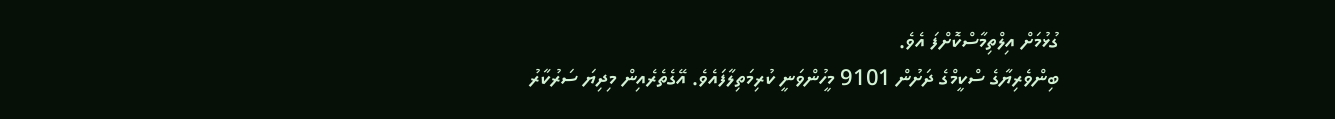ގުޅުމަށް އިލްތިމާސްކޮށްފަ އެވެ.
ބިންވެރިޔާގެ ސްކީމްގެ ދަށުން 9101 މީހުންވަނީ ކުރިމަތިލާފައެވެ. އޭގެތެރެއިން މިދިޔަ ސަރުކާރު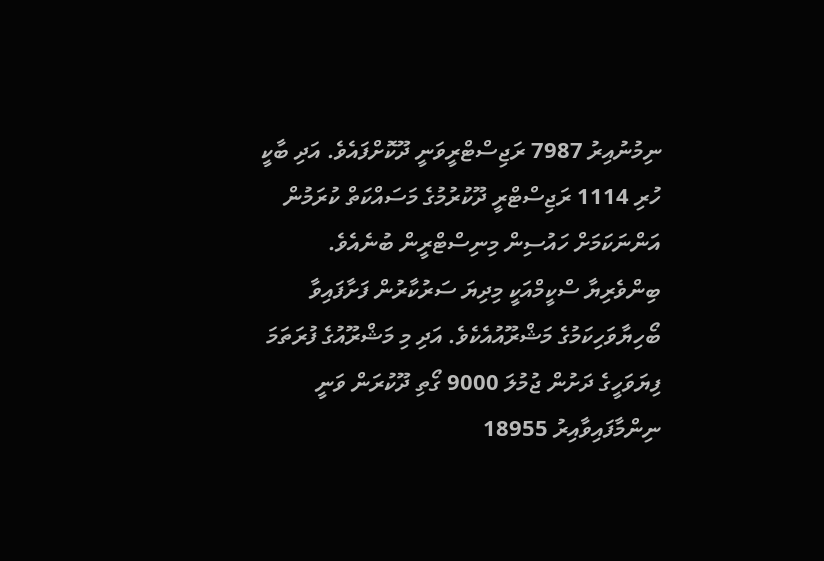ނިމުނުއިރު 7987 ރަޖިސްޓްރީވަނީ ދޫކޮށްފައެވެ. އަދި ބާކީ ހުރި 1114 ރަޖިސްޓްރީ ދޫކުރުމުގެ މަސައްކަތް ކުރަމުން އަންނަކަމަށް ހައުސިން މިނިސްޓްރީން ބުނެއެވެ.
ބިންވެރިޔާ ސްކީމްއަކީ މިދިޔަ ސަރުކާރުން ފަށާފައިވާ ބޯހިޔާވަހިކަމުގެ މަޝްރޫއުއެކެވެ. އަދި މި މަޝްރޫއުގެ ފުރަތަމަ ފިޔަވަހީގެ ދަށުން ޖުމުލަ 9000 ގޯތި ދޫކުރަން ވަނީ ނިންމާފައިވާއިރު 18955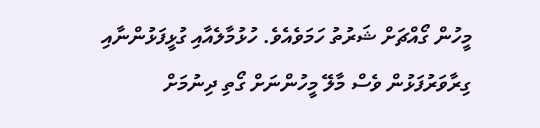މީހުން ގޯއްޗަށް ޝަރުތު ހަމަވެއެވެ. ހުޅުމާލެއާއި ގުޅީފަޅުންނާއި ގިރާވަރުފަޅުން ވެސް މާލޭ މީހުންނަށް ގޯތި ދިނުމަށް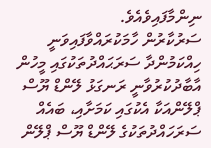ނިންމާފައިވެއެވެ.
ސަރުކާރުން ހާމަކުރައްވާފައިވަނީ ހިއްކަމުންދާ ސަރަޙައްދުތަކުގައި މީހުން އާބާދުކުރުވާނީ ރަނގަޅު ލޭންޑް ޔޫސް ޕްލޭންއަކާ އެކުގައި ކަމަށާއި، ބައެއް ސަރަހައްދުތަކުގެ ލޭންޑް ޔޫސް ޕްލޭން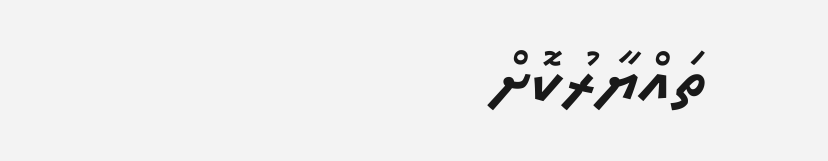ތައްޔާރުކޮށް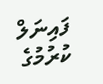ފައިނަލް ކުރުމުގެ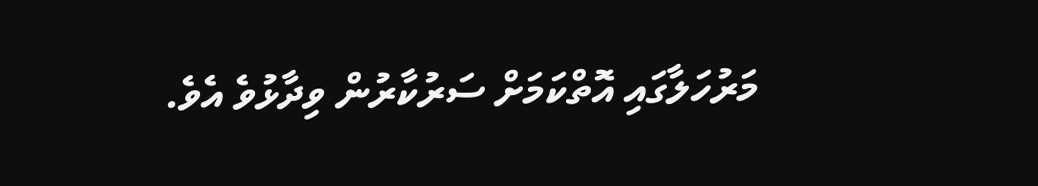މަރުހަލާގައި އޮތްކަމަށް ސަރުކާރުން ވިދާޅުވެ އެވެ.